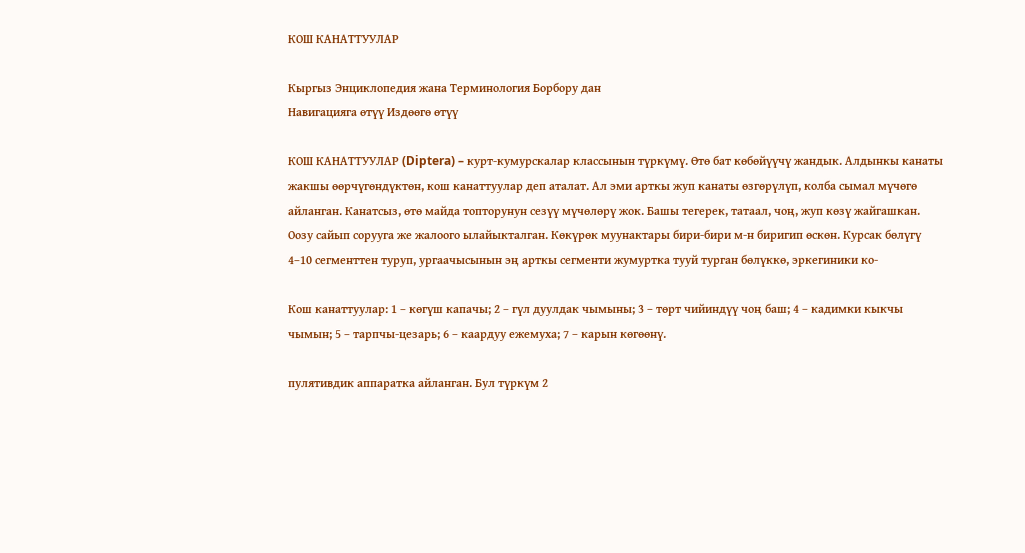КОШ КАНАТТУУЛАР

Кыргыз Энциклопедия жана Терминология Борбору дан
Навигацияга өтүү Издөөгө өтүү

КОШ КАНАТТУУЛАР (Diptera) – курт-кумурскалар классынын түркүмү. Өтө бат көбөйүүчү жандык. Алдынкы канаты жакшы өөрчүгөндүктөн, кош канаттуулар деп аталат. Ал эми арткы жуп канаты өзгөрүлүп, колба сымал мүчөгө айланган. Канатсыз, өтө майда топторунун сезүү мүчөлөрү жок. Башы тегерек, татаал, чоң, жуп көзү жайгашкан. Оозу сайып сорууга же жалоого ылайыкталган. Көкүрөк муунактары бири-бири м-н биригип өскөн. Курсак бөлүгү 4–10 сегменттен туруп, ургаачысынын эң арткы сегменти жумуртка тууй турган бөлүккө, эркегиники ко-

Кош канаттуулар: 1 – көгүш капачы; 2 – гүл дуулдак чымыны; 3 – төрт чийиндүү чоң баш; 4 – кадимки кыкчы чымын; 5 – тарпчы-цезарь; 6 – каардуу ежемуха; 7 – карын көгөөнү.

пулятивдик аппаратка айланган. Бул түркүм 2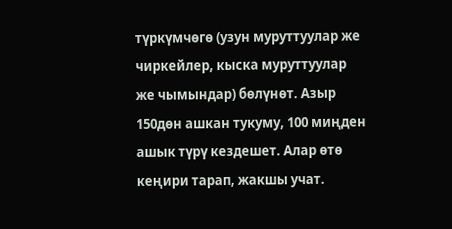түркүмчөгө (узун муруттуулар же чиркейлер, кыска муруттуулар же чымындар) бөлүнөт. Азыр 150дөн ашкан тукуму, 100 миңден ашык түрү кездешет. Алар өтө кеңири тарап, жакшы учат.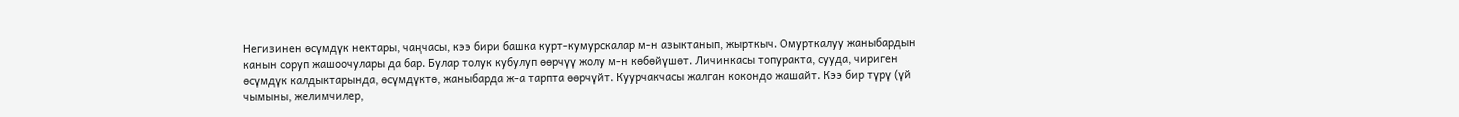Негизинен өсүмдүк нектары, чаңчасы, кээ бири башка курт-кумурскалар м-н азыктанып, жырткыч. Омурткалуу жаныбардын канын соруп жашоочулары да бар. Булар толук кубулуп өөрчүү жолу м-н көбөйүшөт. Личинкасы топуракта, сууда, чириген өсүмдүк калдыктарында, өсүмдүктө, жаныбарда ж-а тарпта өөрчүйт. Куурчакчасы жалган кокондо жашайт. Кээ бир түрү (үй чымыны, желимчилер,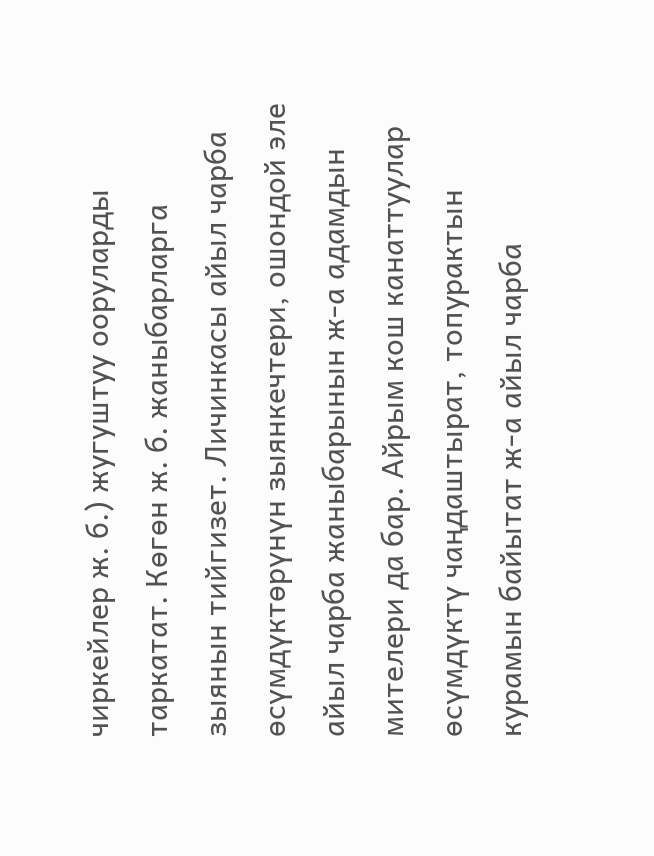чиркейлер ж. б.) жугуштуу ооруларды таркатат. Көгөн ж. б. жаныбарларга зыянын тийгизет. Личинкасы айыл чарба өсүмдүктөрүнүн зыянкечтери, ошондой эле айыл чарба жаныбарынын ж-а адамдын мителери да бар. Айрым кош канаттуулар өсүмдүктү чаңдаштырат, топурактын курамын байытат ж-а айыл чарба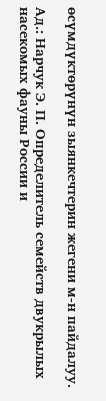өсүмдүктөрүнүн зыянкечтерин жегени м-н пайдалуу.

Ад.: Нарчук Э. П. Определитель семейств двукрылых насекомых фауны России и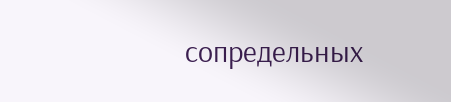сопредельных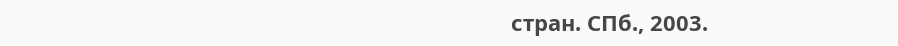стран. СПб., 2003.